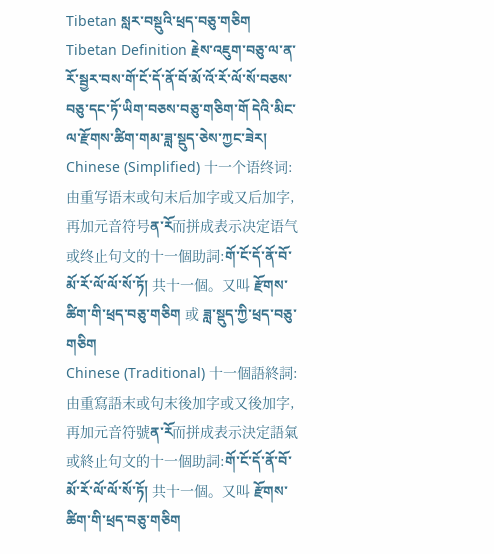Tibetan སླར་བསྡུའི་ཕྲད་བཅུ་གཅིག
Tibetan Definition རྗེས་འཇུག་བཅུ་ལ་ན་རོ་སྦྱར་བས་གོ་ངོ་དོ་ནོ་བོ་མོ་འོ་རོ་ལོ་སོ་བཅས་བཅུ་དང་ཏོ་ཡིག་བཅས་བཅུ་གཅིག་གོ དེའི་མིང་ལ་རྫོགས་ཚིག་གམ་ཟླ་སྡུད་ཅེས་ཀྱང་ཟེར།
Chinese (Simplified) 十一个语终词:由重写语末或句末后加字或又后加字,再加元音符号ན་རོ而拼成表示决定语气或终止句文的十一個助詞:གོ་ངོ་དོ་ནོ་བོ་མོ་རོ་ལོ་ལོ་སོ་ཏོ། 共十一個。又叫 རྫོགས་ཚིག་གི་ཕྲད་བཅུ་གཅིག 或 ཟླ་སྡུད་ཀྱི་ཕྲད་བཅུ་གཅིག
Chinese (Traditional) 十一個語終詞:由重寫語末或句末後加字或又後加字,再加元音符號ན་རོ而拼成表示決定語氣或終止句文的十一個助詞:གོ་ངོ་དོ་ནོ་བོ་མོ་རོ་ལོ་ལོ་སོ་ཏོ། 共十一個。又叫 རྫོགས་ཚིག་གི་ཕྲད་བཅུ་གཅིག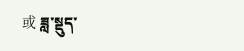或 ཟླ་སྡུད་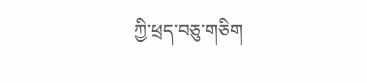ཀྱི་ཕྲད་བཅུ་གཅིག